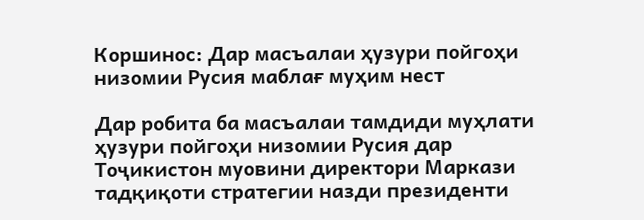Коршинос: Дар масъалаи ҳузури пойгоҳи низомии Русия маблағ муҳим нест

Дар робита ба масъалаи тамдиди муҳлати ҳузури пойгоҳи низомии Русия дар Тоҷикистон муовини директори Маркази тадқиқоти стратегии назди президенти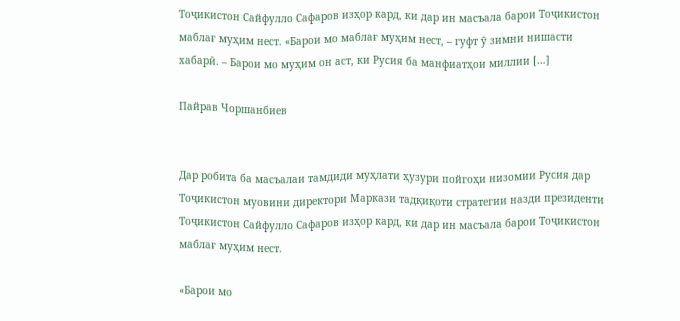Тоҷикистон Сайфулло Сафаров изҳор кард, ки дар ин масъала барои Тоҷикистон маблағ муҳим нест. «Барои мо маблағ муҳим нест, – гуфт ӯ зимни нишасти хабарӣ. – Барои мо муҳим он аст, ки Русия ба манфиатҳои миллии […]

Пайрав Чоршанбиев


Дар робита ба масъалаи тамдиди муҳлати ҳузури пойгоҳи низомии Русия дар Тоҷикистон муовини директори Маркази тадқиқоти стратегии назди президенти Тоҷикистон Сайфулло Сафаров изҳор кард, ки дар ин масъала барои Тоҷикистон маблағ муҳим нест.

«Барои мо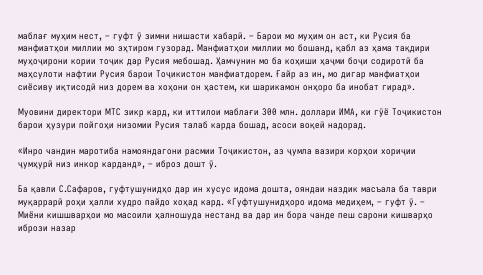маблағ муҳим нест, – гуфт ӯ зимни нишасти хабарӣ. – Барои мо муҳим он аст, ки Русия ба манфиатҳои миллии мо эҳтиром гузорад. Манфиатҳои миллии мо бошанд, қабл аз ҳама тақдири муҳоҷирони кории тоҷик дар Русия мебошад. Ҳамчунин мо ба коҳиши ҳаҷми боҷи содиротӣ ба маҳсулоти нафтии Русия барои Тоҷикистон манфиатдорем. Ғайр аз ин, мо дигар манфиатҳои сиёсиву иқтисодӣ низ дорем ва хоҳони он ҳастем, ки шарикамон онҳоро ба инобат гирад».

Муовини директори МТС зикр кард, ки иттилои маблағи 300 млн. доллари ИМА, ки гӯё Тоҷикистон барои ҳузури пойгоҳи низомии Русия талаб карда бошад, асоси воқеӣ надорад.

«Инро чандин маротиба намояндагони расмии Тоҷикистон, аз ҷумла вазири корҳои хориҷии ҷумҳурӣ низ инкор карданд», – иброз дошт ӯ.

Ба қавли С.Сафаров, гуфтушунидҳо дар ин хусус идома дошта, ояндаи наздик масъала ба таври муқаррарӣ роҳи ҳалли худро пайдо хоҳад кард. «Гуфтушунидҳоро идома медиҳем, – гуфт ӯ. – Миёни кишшварҳои мо масоили ҳалношуда нестанд ва дар ин бора чанде пеш сарони кишварҳо ибрози назар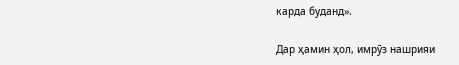карда буданд».

Дар ҳамин ҳол, имрӯз нашрияи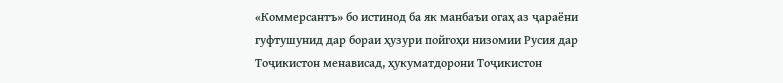«Коммерсантъ» бо истинод ба як манбаъи огаҳ аз ҷараёни гуфтушунид дар бораи ҳузури пойгоҳи низомии Русия дар Тоҷикистон менависад, ҳукуматдорони Тоҷикистон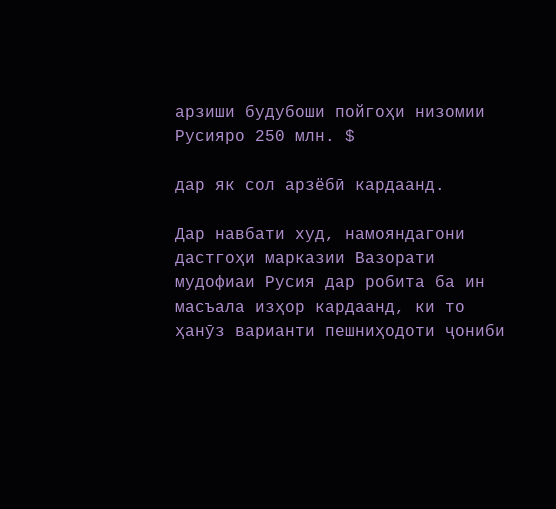арзиши будубоши пойгоҳи низомии Русияро 250 млн. $

дар як сол арзёбӣ кардаанд.

Дар навбати худ, намояндагони дастгоҳи марказии Вазорати мудофиаи Русия дар робита ба ин масъала изҳор кардаанд, ки то ҳанӯз варианти пешниҳодоти ҷониби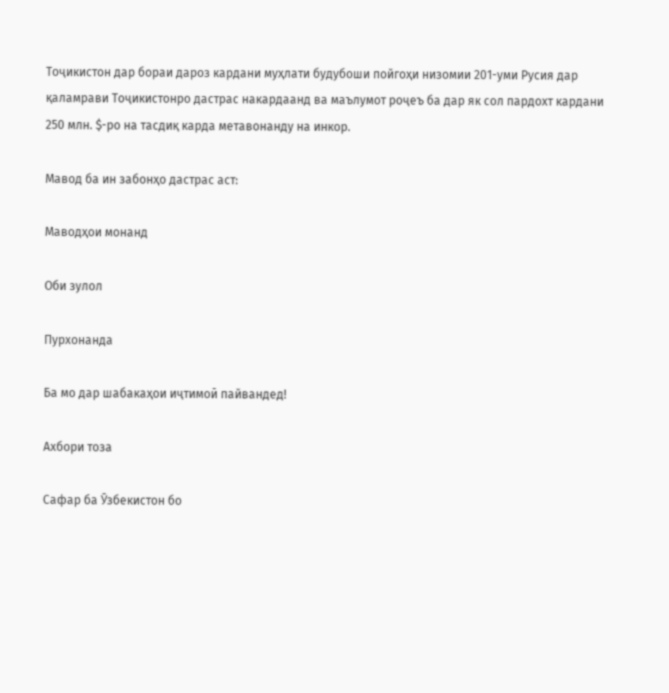Тоҷикистон дар бораи дароз кардани муҳлати будубоши пойгоҳи низомии 201-уми Русия дар қаламрави Тоҷикистонро дастрас накардаанд ва маълумот роҷеъ ба дар як сол пардохт кардани 250 млн. $-ро на тасдиқ карда метавонанду на инкор.

Мавод ба ин забонҳо дастрас аст:

Маводҳои монанд

Оби зулол

Пурхонанда

Ба мо дар шабакаҳои иҷтимоӣ пайвандед!

Ахбори тоза

Сафар ба Ӯзбекистон бо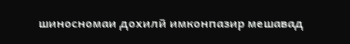шиносномаи дохилӣ имконпазир мешавад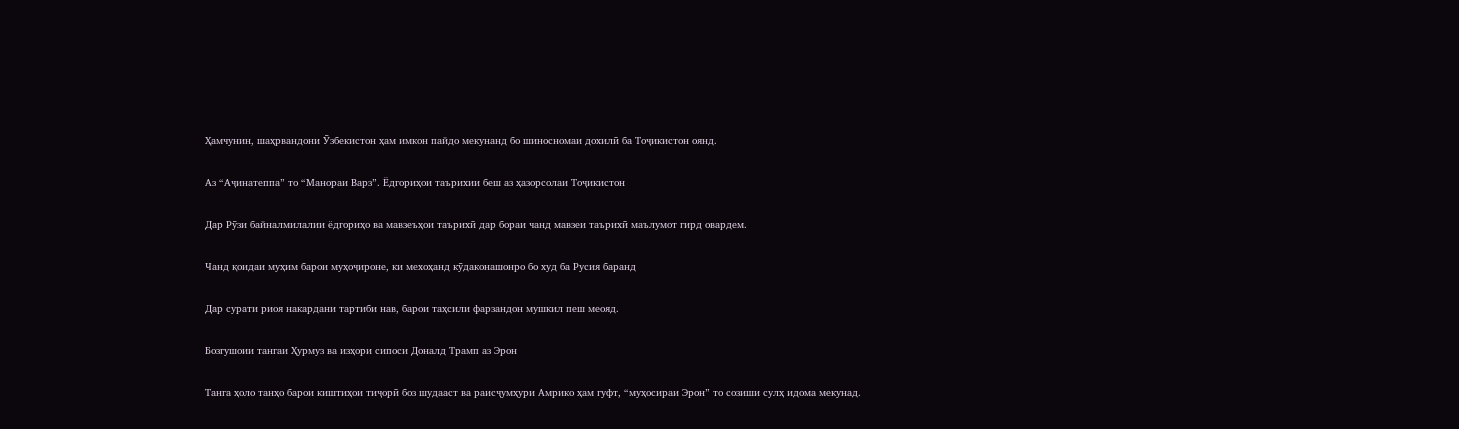Ҳамчунин, шаҳрвандони Ӯзбекистон ҳам имкон пайдо мекунанд бо шиносномаи дохилӣ ба Тоҷикистон оянд.

Аз “Аҷинатеппа” то “Манораи Варз”. Ёдгориҳои таърихии беш аз ҳазорсолаи Тоҷикистон

Дар Рӯзи байналмилалии ёдгориҳо ва мавзеъҳои таърихӣ дар бораи чанд мавзеи таърихӣ маълумот гирд овардем.

Чанд қоидаи муҳим барои муҳоҷироне, ки мехоҳанд кӯдаконашонро бо худ ба Русия баранд

Дар сурати риоя накардани тартиби нав, барои таҳсили фарзандон мушкил пеш меояд.

Бозгушоии тангаи Ҳурмуз ва изҳори сипоси Доналд Трамп аз Эрон

Танга ҳоло танҳо барои киштиҳои тиҷорӣ боз шудааст ва раисҷумҳури Амрико ҳам гуфт, “муҳосираи Эрон” то созиши сулҳ идома мекунад.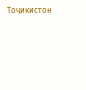Тоҷикистон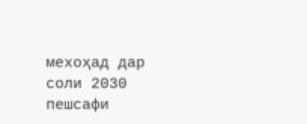мехоҳад дар соли 2030 пешсафи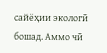сайёҳии экологӣ бошад. Аммо чӣ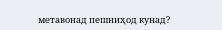метавонад пешниҳод кунад?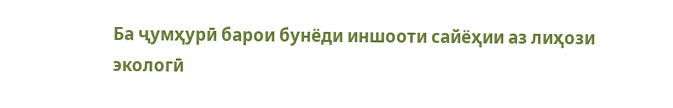Ба ҷумҳурӣ барои бунёди иншооти сайёҳии аз лиҳози экологӣ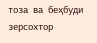тоза ва беҳбуди зерсохтор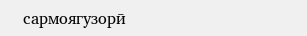сармоягузорӣ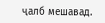ҷалб мешавад.